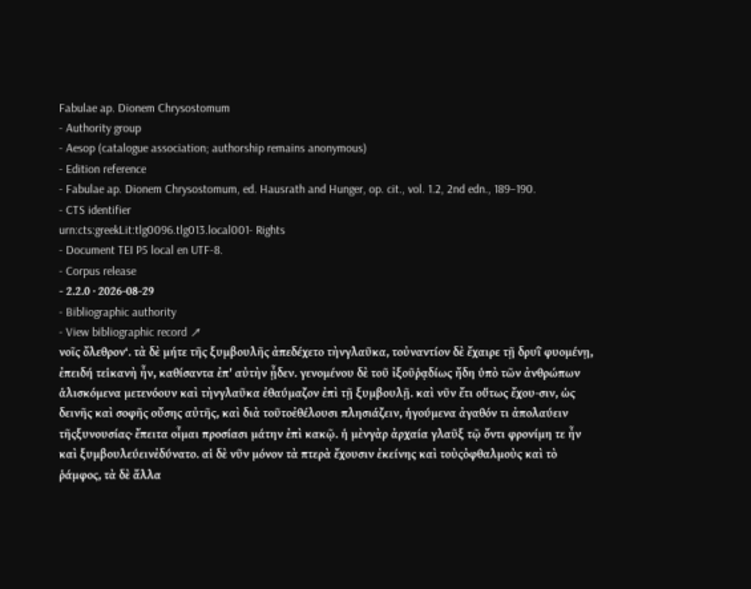Fabulae ap. Dionem Chrysostomum
- Authority group
- Aesop (catalogue association; authorship remains anonymous)
- Edition reference
- Fabulae ap. Dionem Chrysostomum, ed. Hausrath and Hunger, op. cit., vol. 1.2, 2nd edn., 189–190.
- CTS identifier
urn:cts:greekLit:tlg0096.tlg013.local001- Rights
- Document TEI P5 local en UTF-8.
- Corpus release
- 2.2.0 · 2026-08-29
- Bibliographic authority
- View bibliographic record ↗
νοῖς ὄλεθρον‘. τὰ δὲ μήτε τῆς ξυμβουλῆς ἀπεδέχετο τὴνγλαῦκα, τοὐναντίον δὲ ἔχαιρε τῇ δρυῒ φυομένῃ, ἐπειδή τεἱκανὴ ἦν, καθίσαντα ἐπ' αὐτὴν ᾖδεν. γενομένου δὲ τοῦ ἰξοῦῥᾳδίως ἤδη ὑπὸ τῶν ἀνθρώπων ἁλισκόμενα μετενόουν καὶ τὴνγλαῦκα ἐθαύμαζον ἐπὶ τῇ ξυμβουλῇ. καὶ νῦν ἔτι οὕτως ἔχου-σιν, ὡς δεινῆς καὶ σοφῆς οὔσης αὐτῆς, καὶ διὰ τοῦτοἐθέλουσι πλησιάζειν, ἡγούμενα ἀγαθόν τι ἀπολαύειν τῆςξυνουσίας· ἔπειτα οἶμαι προσίασι μάτην ἐπὶ κακῷ. ἡ μὲνγὰρ ἀρχαία γλαῦξ τῷ ὄντι φρονίμη τε ἦν καὶ ξυμβουλεύεινἐδύνατο. αἱ δὲ νῦν μόνον τὰ πτερὰ ἔχουσιν ἐκείνης καὶ τοὺςὀφθαλμοὺς καὶ τὸ ῥάμφος, τὰ δὲ ἄλλα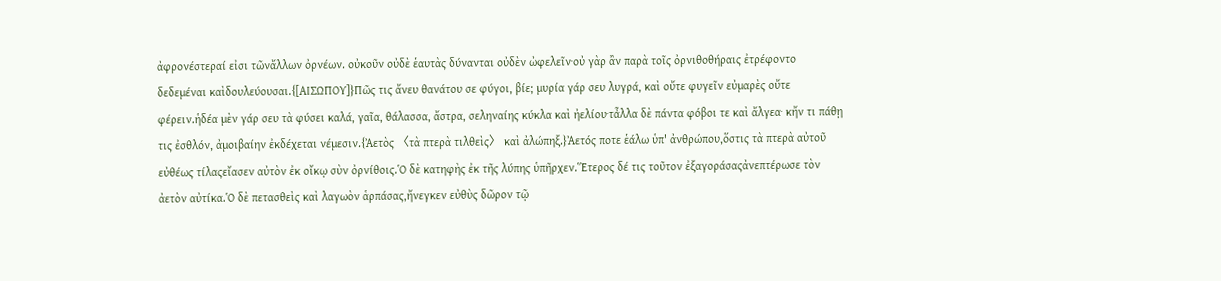ἀφρονέστεραί εἰσι τῶνἄλλων ὀρνέων. οὐκοῦν οὐδὲ ἑαυτὰς δύνανται οὐδὲν ὠφελεῖν·οὐ γὰρ ἂν παρὰ τοῖς ὀρνιθοθήραις ἐτρέφοντο δεδεμέναι καὶδουλεύουσαι.{[ΑΙΣΩΠΟΥ]}Πῶς τις ἄνευ θανάτου σε φύγοι, βίε; μυρία γάρ σευ λυγρά, καὶ οὔτε φυγεῖν εὐμαρὲς οὔτε φέρειν.ἡδέα μὲν γάρ σευ τὰ φύσει καλά, γαῖα, θάλασσα, ἄστρα, σεληναίης κύκλα καὶ ἠελίου·τἆλλα δὲ πάντα φόβοι τε καὶ ἄλγεα· κἤν τι πάθῃ τις ἐσθλόν, ἀμοιβαίην ἐκδέχεται νέμεσιν.{Ἀετὸς 〈τὰ πτερὰ τιλθεὶς〉 καὶ ἀλώπηξ.}Ἀετός ποτε ἑάλω ὑπ' ἀνθρώπου,ὅστις τὰ πτερὰ αὐτοῦ εὐθέως τίλαςεἴασεν αὐτὸν ἐκ οἴκῳ σὺν ὀρνίθοις.Ὁ δὲ κατηφὴς ἐκ τῆς λύπης ὑπῆρχεν.Ἕτερος δέ τις τοῦτον ἐξαγοράσαςἀνεπτέρωσε τὸν ἀετὸν αὐτίκα.Ὁ δὲ πετασθεὶς καὶ λαγωὸν ἁρπάσας,ἤνεγκεν εὐθὺς δῶρον τῷ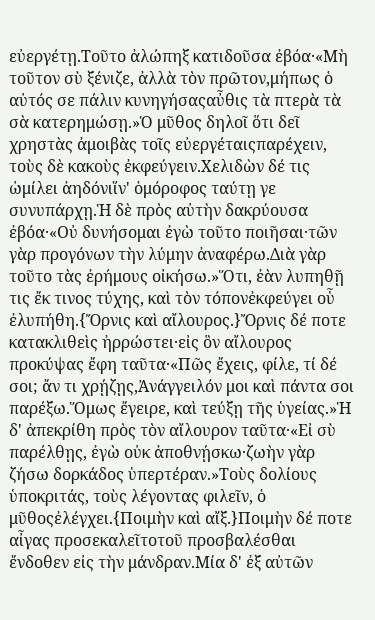εὐεργέτῃ.Τοῦτο ἀλώπηξ κατιδοῦσα ἐβόα·«Μὴ τοῦτον σὺ ξένιζε, ἀλλὰ τὸν πρῶτον,μήπως ὁ αὐτός σε πάλιν κυνηγήσαςαὖθις τὰ πτερὰ τὰ σὰ κατερημώσῃ.»Ὁ μῦθος δηλοῖ ὅτι δεῖ χρηστὰς ἀμοιβὰς τοῖς εὐεργέταιςπαρέχειν, τοὺς δὲ κακοὺς ἐκφεύγειν.Χελιδὼν δέ τις ὡμίλει ἀηδόνιἵν' ὁμόροφος ταύτῃ γε συνυπάρχῃ.Ἡ δὲ πρὸς αὐτὴν δακρύουσα ἐβόα·«Οὐ δυνήσομαι ἐγὼ τοῦτο ποιῆσαι·τῶν γὰρ προγόνων τὴν λύμην ἀναφέρω.Διὰ γὰρ τοῦτο τὰς ἐρήμους οἰκήσω.»Ὅτι, ἐὰν λυπηθῇ τις ἔκ τινος τύχης, καὶ τὸν τόπονἐκφεύγει οὗ ἐλυπήθη.{Ὄρνις καὶ αἴλουρος.}Ὄρνις δέ ποτε κατακλιθεὶς ἠρρώστει·εἰς ὃν αἴλουρος προκύψας ἔφη ταῦτα·«Πῶς ἔχεις, φίλε, τί δέ σοι; ἄν τι χρῄζῃς,Ἀνάγγειλόν μοι καὶ πάντα σοι παρέξω.Ὅμως ἔγειρε, καὶ τεύξῃ τῆς ὑγείας.»Ἡ δ' ἀπεκρίθη πρὸς τὸν αἴλουρον ταῦτα·«Εἰ σὺ παρέλθῃς, ἐγὼ οὐκ ἀποθνῄσκω·ζωὴν γὰρ ζήσω δορκάδος ὑπερτέραν.»Τοὺς δολίους ὑποκριτάς, τοὺς λέγοντας φιλεῖν, ὁ μῦθοςἐλέγχει.{Ποιμὴν καὶ αἴξ.}Ποιμὴν δέ ποτε αἶγας προσεκαλεῖτοτοῦ προσβαλέσθαι ἔνδοθεν εἰς τὴν μάνδραν.Μία δ' ἐξ αὐτῶν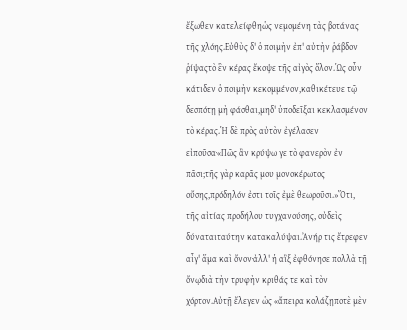ἔξωθεν κατελείφθηὡς νεμομένη τὰς βοτάνας τῆς χλόης.Εὐθὺς δ' ὁ ποιμὴν ἐπ' αὐτὴν ῥάβδον ῥίψαςτὸ ἓν κέρας ἔκοψε τῆς αἰγὸς ὅλον.Ὡς οὖν κάτιδεν ὁ ποιμὴν κεκομμένον,καθικέτευε τῷ δεσπότῃ μὴ φάσθαι,μηδ' ὑποδεῖξαι κεκλασμένον τὸ κέρας.Ἡ δὲ πρὸς αὐτὸν ἐγέλασεν εἰποῦσα·«Πῶς ἂν κρύψω γε τὸ φανερὸν ἐν πᾶσι;τῆς γὰρ καρᾶς μου μονοκέρωτος οὔσης,πρόδηλόν ἐστι τοῖς ἐμὲ θεωροῦσι.»Ὅτι, τῆς αἰτίας προδήλου τυγχανούσης, οὐδεὶς δύναταιταύτην κατακαλύψαι.Ἀνήρ τις ἔτρεφεν αἶγ' ἅμα καὶ ὄνον·ἀλλ' ἡ αἲξ ἐφθόνησε πολλὰ τῇ ὄνῳδιὰ τὴν τρυφὴν κριθάς τε καὶ τὸν χόρτον.Αὐτῇ ἔλεγεν ὡς «ἄπειρα κολάζῃποτὲ μὲν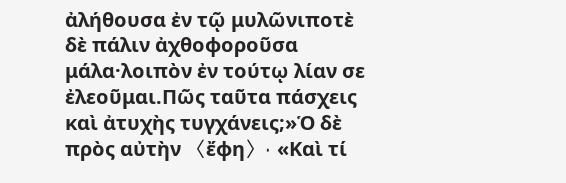ἀλήθουσα ἐν τῷ μυλῶνιποτὲ δὲ πάλιν ἀχθοφοροῦσα μάλα·λοιπὸν ἐν τούτῳ λίαν σε ἐλεοῦμαι.Πῶς ταῦτα πάσχεις καὶ ἀτυχὴς τυγχάνεις;»Ὁ δὲ πρὸς αὐτὴν 〈ἔφη〉· «Καὶ τί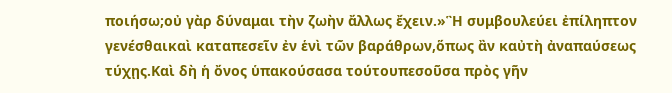ποιήσω;οὐ γὰρ δύναμαι τὴν ζωὴν ἄλλως ἔχειν.»Ἣ συμβουλεύει ἐπίληπτον γενέσθαικαὶ καταπεσεῖν ἐν ἑνὶ τῶν βαράθρων,ὅπως ἂν καὐτὴ ἀναπαύσεως τύχῃς.Καὶ δὴ ἡ ὄνος ὑπακούσασα τούτουπεσοῦσα πρὸς γῆν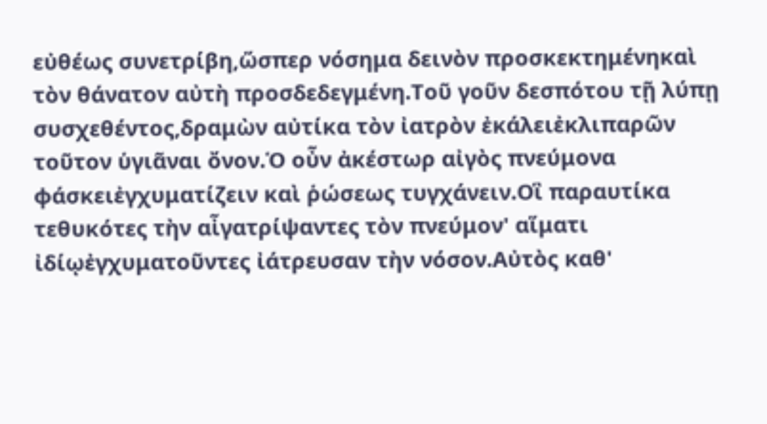εὐθέως συνετρίβη,ὥσπερ νόσημα δεινὸν προσκεκτημένηκαὶ τὸν θάνατον αὐτὴ προσδεδεγμένη.Τοῦ γοῦν δεσπότου τῇ λύπῃ συσχεθέντος,δραμὼν αὐτίκα τὸν ἰατρὸν ἐκάλειἐκλιπαρῶν τοῦτον ὑγιᾶναι ὄνον.Ὁ οὖν ἀκέστωρ αἰγὸς πνεύμονα φάσκειἐγχυματίζειν καὶ ῥώσεως τυγχάνειν.Οἳ παραυτίκα τεθυκότες τὴν αἶγατρίψαντες τὸν πνεύμον' αἵματι ἰδίῳἐγχυματοῦντες ἰάτρευσαν τὴν νόσον.Αὐτὸς καθ'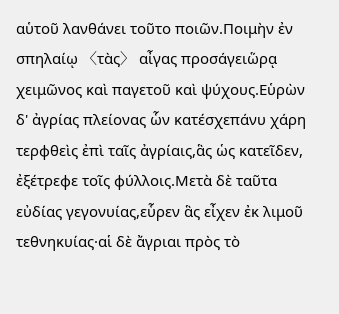αὑτοῦ λανθάνει τοῦτο ποιῶν.Ποιμὴν ἐν σπηλαίῳ 〈τὰς〉 αἶγας προσάγειὥρᾳ χειμῶνος καὶ παγετοῦ καὶ ψύχους.Εὑρὼν δ' ἀγρίας πλείονας ὧν κατέσχεπάνυ χάρη τερφθεὶς ἐπὶ ταῖς ἀγρίαις,ἃς ὡς κατεῖδεν, ἐξέτρεφε τοῖς φύλλοις.Μετὰ δὲ ταῦτα εὐδίας γεγονυίας,εὗρεν ἃς εἶχεν ἐκ λιμοῦ τεθνηκυίας·αἱ δὲ ἄγριαι πρὸς τὸ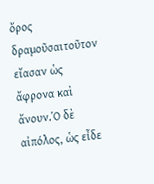ὄρος δραμοῦσαιτοῦτον εἴασαν ὡς ἄφρονα καὶ ἄνουν.Ὁ δὲ αἰπόλος, ὡς εἶδε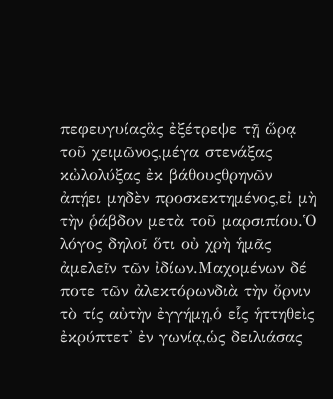πεφευγυίαςἃς ἐξέτρεψε τῇ ὥρᾳ τοῦ χειμῶνος,μέγα στενάξας κὠλολύξας ἐκ βάθουςθρηνῶν ἀπῄει μηδὲν προσκεκτημένος,εἰ μὴ τὴν ῥάβδον μετὰ τοῦ μαρσιπίου.Ὁ λόγος δηλοῖ ὅτι οὐ χρὴ ἡμᾶς ἀμελεῖν τῶν ἰδίων.Μαχομένων δέ ποτε τῶν ἀλεκτόρωνδιὰ τὴν ὄρνιν τὸ τίς αὐτὴν ἐγγήμῃ,ὁ εἷς ἡττηθεὶς ἐκρύπτετ' ἐν γωνίᾳ,ὡς δειλιάσας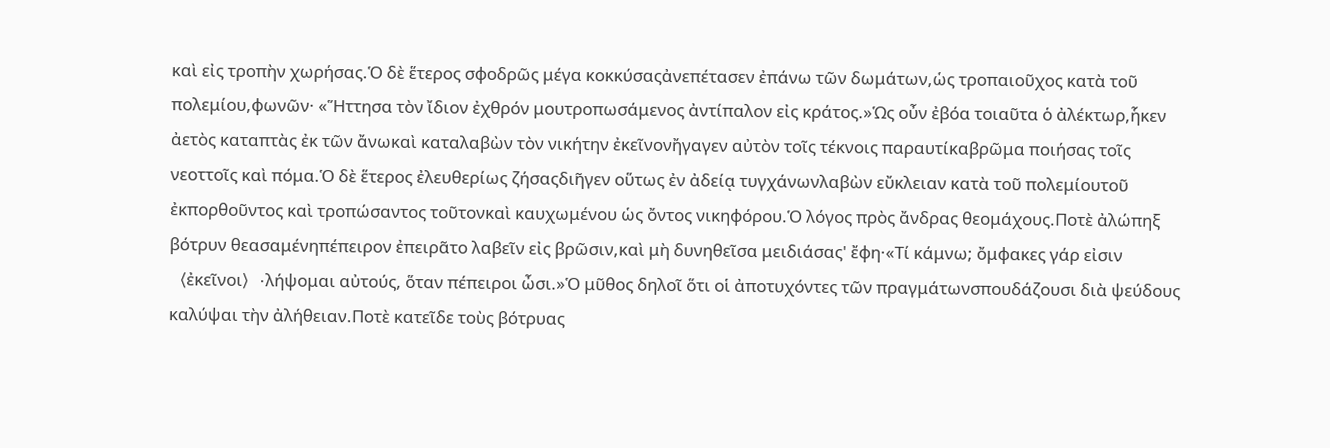καὶ εἰς τροπὴν χωρήσας.Ὁ δὲ ἕτερος σφοδρῶς μέγα κοκκύσαςἀνεπέτασεν ἐπάνω τῶν δωμάτων,ὡς τροπαιοῦχος κατὰ τοῦ πολεμίου,φωνῶν· «Ἥττησα τὸν ἴδιον ἐχθρόν μουτροπωσάμενος ἀντίπαλον εἰς κράτος.»Ὡς οὖν ἐβόα τοιαῦτα ὁ ἀλέκτωρ,ἧκεν ἀετὸς καταπτὰς ἐκ τῶν ἄνωκαὶ καταλαβὼν τὸν νικήτην ἐκεῖνονἤγαγεν αὐτὸν τοῖς τέκνοις παραυτίκαβρῶμα ποιήσας τοῖς νεοττοῖς καὶ πόμα.Ὁ δὲ ἕτερος ἐλευθερίως ζήσαςδιῆγεν οὕτως ἐν ἀδείᾳ τυγχάνωνλαβὼν εὔκλειαν κατὰ τοῦ πολεμίουτοῦ ἐκπορθοῦντος καὶ τροπώσαντος τοῦτονκαὶ καυχωμένου ὡς ὄντος νικηφόρου.Ὁ λόγος πρὸς ἄνδρας θεομάχους.Ποτὲ ἀλώπηξ βότρυν θεασαμένηπέπειρον ἐπειρᾶτο λαβεῖν εἰς βρῶσιν,καὶ μὴ δυνηθεῖσα μειδιάσας' ἔφη·«Τί κάμνω; ὄμφακες γάρ εἰσιν 〈ἐκεῖνοι〉·λήψομαι αὐτούς, ὅταν πέπειροι ὦσι.»Ὁ μῦθος δηλοῖ ὅτι οἱ ἀποτυχόντες τῶν πραγμάτωνσπουδάζουσι διὰ ψεύδους καλύψαι τὴν ἀλήθειαν.Ποτὲ κατεῖδε τοὺς βότρυας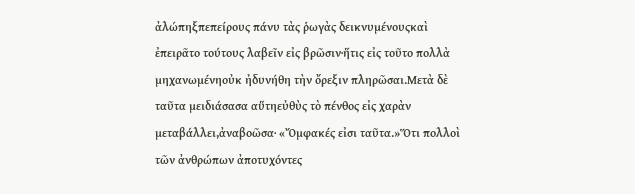ἀλώπηξπεπείρους πάνυ τὰς ῥωγὰς δεικνυμένουςκαὶ ἐπειρᾶτο τούτους λαβεῖν εἰς βρῶσιν·ἥτις εἰς τοῦτο πολλὰ μηχανωμένηοὐκ ἠδυνήθη τὴν ὄρεξιν πληρῶσαι.Μετὰ δὲ ταῦτα μειδιάσασα αὕτηεὐθὺς τὸ πένθος εἰς χαρὰν μεταβάλλει,ἀναβοῶσα· «Ὄμφακές εἰσι ταῦτα.»Ὅτι πολλοὶ τῶν ἀνθρώπων ἀποτυχόντες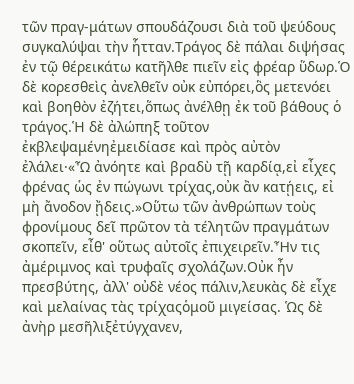τῶν πραγ-μάτων σπουδάζουσι διὰ τοῦ ψεύδους συγκαλύψαι τὴν ἧτταν.Τράγος δὲ πάλαι διψήσας ἐν τῷ θέρεικάτω κατῆλθε πιεῖν εἰς φρέαρ ὕδωρ.Ὁ δὲ κορεσθεὶς ἀνελθεῖν οὐκ εὐπόρει,ὃς μετενόει καὶ βοηθὸν ἐζήτει,ὅπως ἀνέλθῃ ἐκ τοῦ βάθους ὁ τράγος.Ἡ δὲ ἀλώπηξ τοῦτον ἐκβλεψαμένηἐμειδίασε καὶ πρὸς αὐτὸν ἐλάλει·«Ὦ ἀνόητε καὶ βραδὺ τῇ καρδίᾳ,εἰ εἶχες φρένας ὡς ἐν πώγωνι τρίχας,οὐκ ἂν κατῄεις, εἰ μὴ ἄνοδον ᾔδεις.»Οὕτω τῶν ἀνθρώπων τοὺς φρονίμους δεῖ πρῶτον τὰ τέλητῶν πραγμάτων σκοπεῖν, εἶθ' οὕτως αὐτοῖς ἐπιχειρεῖν.Ἦν τις ἀμέριμνος καὶ τρυφαῖς σχολάζων.Οὐκ ἦν πρεσβύτης, ἀλλ' οὐδὲ νέος πάλιν,λευκὰς δὲ εἶχε καὶ μελαίνας τὰς τρίχαςὁμοῦ μιγείσας. Ὡς δὲ ἀνὴρ μεσῆλιξἐτύγχανεν,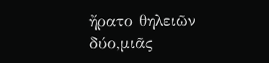ἤρατο θηλειῶν δύο,μιᾶς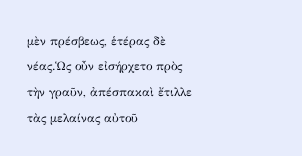μὲν πρέσβεως, ἑτέρας δὲ νέας.Ὡς οὖν εἰσήρχετο πρὸς τὴν γραῦν, ἀπέσπακαὶ ἔτιλλε τὰς μελαίνας αὐτοῦ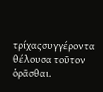τρίχαςσυγγέροντα θέλουσα τοῦτον ὁρᾶσθαι.